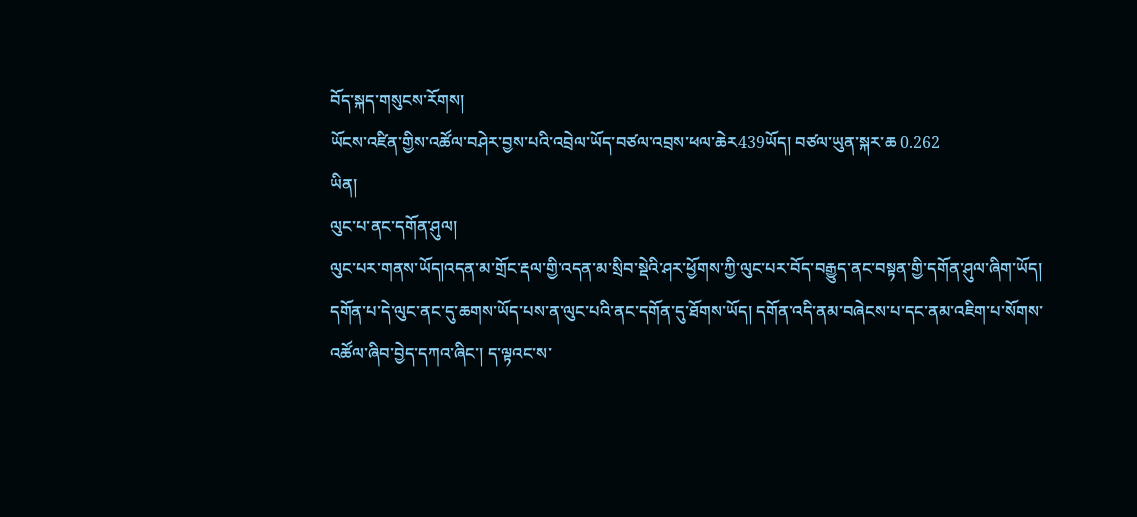བོད་སྐད་གསུངས་རོགས།
ཡོངས་འཛིན་གྱིས་འཚོལ་བཤེར་བྱས་པའི་འབྲེལ་ཡོད་བཙལ་འབྲས་ཕལ་ཆེར439ཡོད། བཙལ་ཡུན་སྐར་ཆ 0.262
ཡིན།
ལུང་པ་ནང་དགོན་ཤུལ།
ལུང་པར་གནས་ཡོད།འདན་མ་གྲོང་རྡལ་གྱི་འདན་མ་སྲིབ་སྡེའི་ཤར་ཕྱོགས་ཀྱི་ལུང་པར་བོད་བརྒྱུད་ནང་བསྟན་གྱི་དགོན་ཤུལ་ཞིག་ཡོད། དགོན་པ་དེ་ལུང་ནང་དུ་ཆགས་ཡོད་པས་ན་ལུང་པའི་ནང་དགོན་དུ་ཐོགས་ཡོད། དགོན་འདི་ནམ་བཞེངས་པ་དང་ནམ་འཇིག་པ་སོགས་འཚོལ་ཞིབ་བྱེད་དཀའ་ཞིང་། ད་ལྟའང་ས་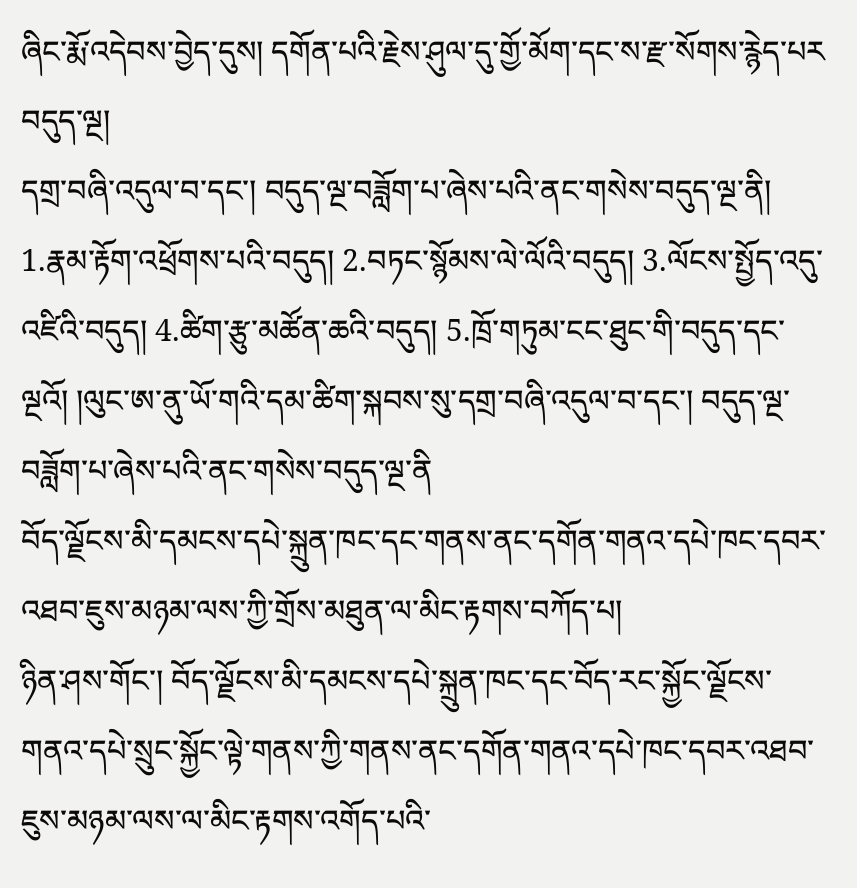ཞིང་རྨོ་འདེབས་བྱེད་དུས། དགོན་པའི་རྗེས་ཤུལ་དུ་གྱོ་མོག་དང་ས་རྫ་སོགས་རྙེད་པར
བདུད་ལྔ།
དགྲ་བཞི་འདུལ་བ་དང་། བདུད་ལྔ་བཟློག་པ་ཞེས་པའི་ནང་གསེས་བདུད་ལྔ་ནི། 1.རྣམ་རྟོག་འཕྲོགས་པའི་བདུད། 2.བཏང་སྙོམས་ལེ་ལོའི་བདུད། 3.ལོངས་སྤྱོད་འདུ་འཛིའི་བདུད། 4.ཚིག་རྩུ་མཚོན་ཆའི་བདུད། 5.ཁྲོ་གཏུམ་ངང་ཐུང་གི་བདུད་དང་ལྔའོ། །ལུང་ཨ་ནུ་ཡོ་གའི་དམ་ཚིག་སྐབས་སུ་དགྲ་བཞི་འདུལ་བ་དང་། བདུད་ལྔ་བཟློག་པ་ཞེས་པའི་ནང་གསེས་བདུད་ལྔ་ནི
བོད་ལྗོངས་མི་དམངས་དཔེ་སྐྲུན་ཁང་དང་གནས་ནང་དགོན་གནའ་དཔེ་ཁང་དབར་འཐབ་ཇུས་མཉམ་ལས་ཀྱི་གྲོས་མཐུན་ལ་མིང་རྟགས་བཀོད་པ།
ཉིན་ཤས་གོང་། བོད་ལྗོངས་མི་དམངས་དཔེ་སྐྲུན་ཁང་དང་བོད་རང་སྐྱོང་ལྗོངས་གནའ་དཔེ་སྲུང་སྐྱོང་ལྟེ་གནས་ཀྱི་གནས་ནང་དགོན་གནའ་དཔེ་ཁང་དབར་འཐབ་ཇུས་མཉམ་ལས་ལ་མིང་རྟགས་འགོད་པའི་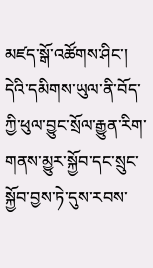མཛད་སྒོ་འཚོགས་ཤིང་། དེའི་དམིགས་ཡུལ་ནི་བོད་ཀྱི་ཕུལ་བྱུང་སྲོལ་རྒྱུན་རིག་གནས་མྱུར་སྐྱོབ་དང་སྲུང་སྐྱོབ་བྱས་ཏེ་དུས་རབས་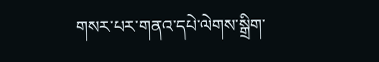གསར་པར་གནའ་དཔེ་ལེགས་སྒྲིག་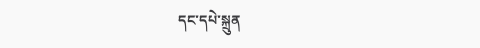དང་དཔེ་སྐྲུན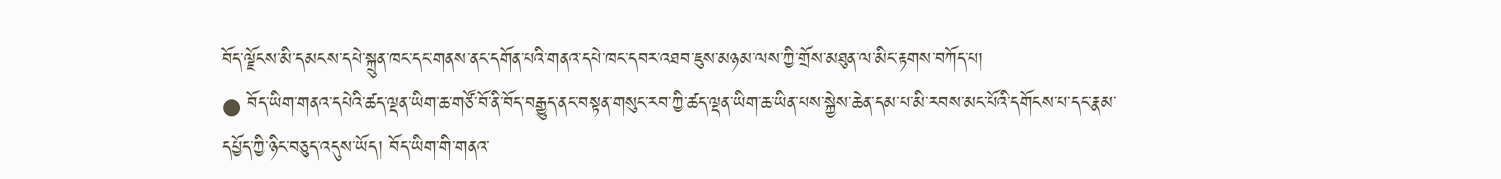བོད་ལྗོངས་མི་དམངས་དཔེ་སྐྲུན་ཁང་དང་གནས་ནང་དགོན་པའི་གནའ་དཔེ་ཁང་དབར་འཐབ་ཇུས་མཉམ་ལས་ཀྱི་གྲོས་མཐུན་ལ་མིང་རྟགས་བཀོད་པ།
● བོད་ཡིག་གནའ་དཔེའི་ཚད་ལྡན་ཡིག་ཆ་གཙོ་བོ་ནི་བོད་བརྒྱུད་ནང་བསྟན་གསུང་རབ་ཀྱི་ཚད་ལྡན་ཡིག་ཆ་ཡིན་པས་སྐྱེས་ཆེན་དམ་པ་མི་རབས་མང་པོའི་དགོངས་པ་དང་རྣམ་དཔྱོད་ཀྱི་ཉིང་བཅུད་འདུས་ཡོད། བོད་ཡིག་གི་གནའ་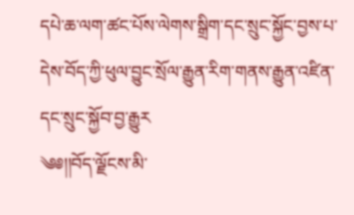དཔེ་ཆ་ལག་ཚང་པོས་ལེགས་སྒྲིག་དང་སྲུང་སྐྱོང་བྱས་པ་དེས་བོད་ཀྱི་ཕུལ་བྱུང་སྲོལ་རྒྱུན་རིག་གནས་རྒྱུན་འཛིན་དང་སྲུང་སྐྱོབ་བྱ་རྒྱུར
༄༅།།བོད་ལྗོངས་མི་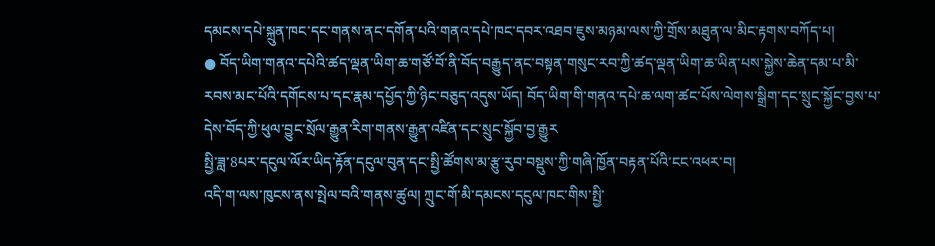དམངས་དཔེ་སྐྲུན་ཁང་དང་གནས་ནང་དགོན་པའི་གནའ་དཔེ་ཁང་དབར་འཐབ་ཇུས་མཉམ་ལས་ཀྱི་གྲོས་མཐུན་ལ་མིང་རྟགས་བཀོད་པ།
● བོད་ཡིག་གནའ་དཔེའི་ཚད་ལྡན་ཡིག་ཆ་གཙོ་བོ་ནི་བོད་བརྒྱུད་ནང་བསྟན་གསུང་རབ་ཀྱི་ཚད་ལྡན་ཡིག་ཆ་ཡིན་པས་སྐྱེས་ཆེན་དམ་པ་མི་རབས་མང་པོའི་དགོངས་པ་དང་རྣམ་དཔྱོད་ཀྱི་ཉིང་བཅུད་འདུས་ཡོད། བོད་ཡིག་གི་གནའ་དཔེ་ཆ་ལག་ཚང་པོས་ལེགས་སྒྲིག་དང་སྲུང་སྐྱོང་བྱས་པ་དེས་བོད་ཀྱི་ཕུལ་བྱུང་སྲོལ་རྒྱུན་རིག་གནས་རྒྱུན་འཛིན་དང་སྲུང་སྐྱོབ་བྱ་རྒྱུར
སྤྱི་ཟླ་8པར་དངུལ་ལོར་ཡིད་རྟོན་དངུལ་བུན་དང་སྤྱི་ཚོགས་མ་རྩུ་རུབ་བསྡུས་ཀྱི་གཞི་ཁྱོན་བརྟན་པོའི་ངང་འཕར་བ།
འདི་ག་ལས་ཁུངས་ནས་སྤེལ་བའི་གནས་ཚུལ། ཀྲུང་གོ་མི་དམངས་དངུལ་ཁང་གིས་སྤྱི་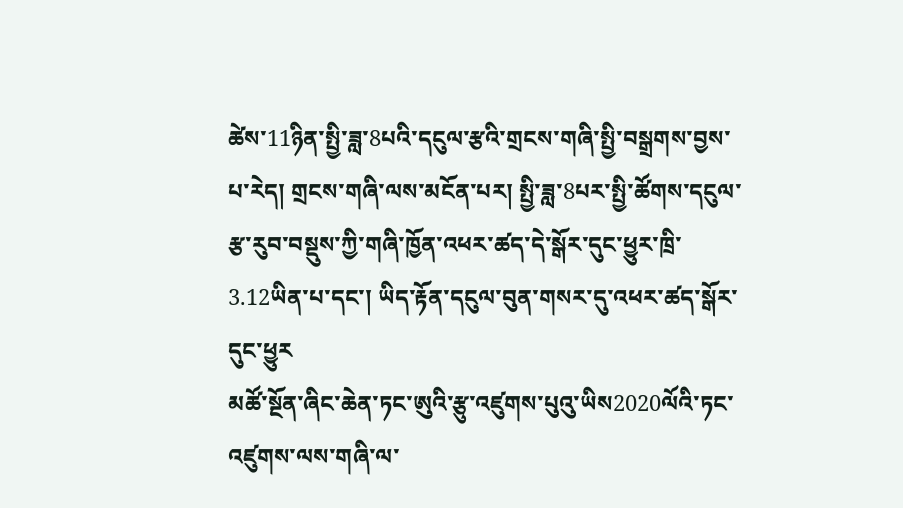ཚེས་11ཉིན་སྤྱི་ཟླ་8པའི་དངུལ་རྩའི་གྲངས་གཞི་སྤྱི་བསྒྲགས་བྱས་པ་རེད། གྲངས་གཞི་ལས་མངོན་པར། སྤྱི་ཟླ་8པར་སྤྱི་ཚོགས་དངུལ་རྩ་རུབ་བསྡུས་ཀྱི་གཞི་ཁྱོན་འཕར་ཚད་དེ་སྒོར་དུང་ཕྱུར་ཁྲི་3.12ཡིན་པ་དང་། ཡིད་རྟོན་དངུལ་བུན་གསར་དུ་འཕར་ཚད་སྒོར་དུང་ཕྱུར
མཚོ་སྔོན་ཞིང་ཆེན་ཏང་ཨུའི་རྩུ་འཛུགས་པུའུ་ཡིས2020ལོའི་ཏང་འཛུགས་ལས་གཞི་ལ་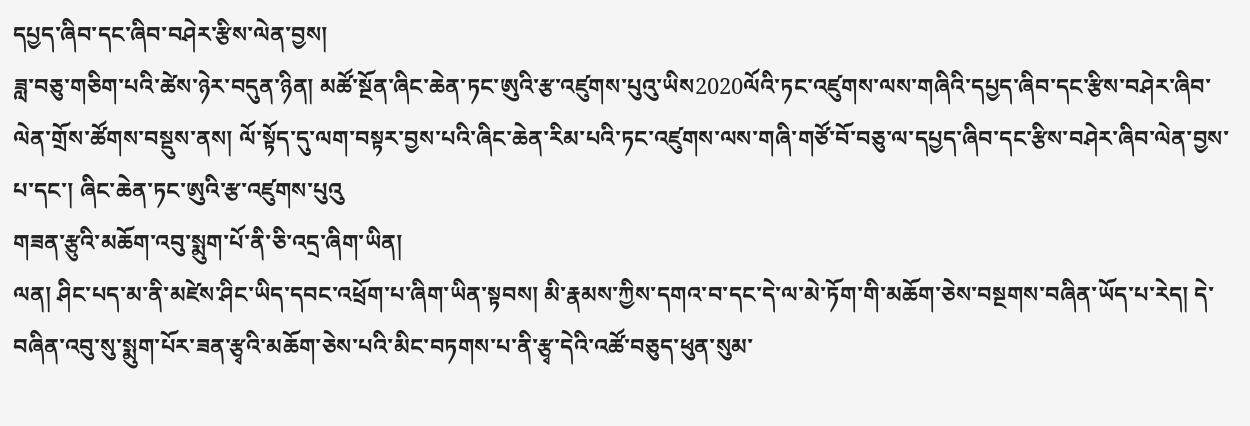དཔྱད་ཞིབ་དང་ཞིབ་བཤེར་རྩིས་ལེན་བྱས།
ཟླ་བཅུ་གཅིག་པའི་ཚེས་ཉེར་བདུན་ཉིན། མཚོ་སྔོན་ཞིང་ཆེན་ཏང་ཨུའི་རྩ་འཛུགས་པུའུ་ཡིས2020ལོའི་ཏང་འཛུགས་ལས་གཞིའི་དཔྱད་ཞིབ་དང་རྩིས་བཤེར་ཞིབ་ལེན་གྲོས་ཚོགས་བསྡུས་ནས། ལོ་སྟོད་དུ་ལག་བསྟར་བྱས་པའི་ཞིང་ཆེན་རིམ་པའི་ཏང་འཛུགས་ལས་གཞི་གཙོ་བོ་བཅུ་ལ་དཔྱད་ཞིབ་དང་རྩིས་བཤེར་ཞིབ་ལེན་བྱས་པ་དང་། ཞིང་ཆེན་ཏང་ཨུའི་རྩ་འཛུགས་པུའུ
གཟན་རྩུའི་མཆོག་འབུ་སྨུག་པོ་ནི་ཅི་འདྲ་ཞིག་ཡིན།
ལན། ཤིང་པད་མ་ནི་མཛེས་ཤིང་ཡིད་དབང་འཕྲོག་པ་ཞིག་ཡིན་སྟབས། མི་རྣམས་ཀྱིས་དགའ་བ་དང་དེ་ལ་མེ་ཏོག་གི་མཆོག་ཅེས་བསྔགས་བཞིན་ཡོད་པ་རེད། དེ་བཞིན་འབུ་སུ་སྨུག་པོར་ཟན་རྩྭའི་མཆོག་ཅེས་པའི་མིང་བཏགས་པ་ནི་རྩྭ་དེའི་འཚོ་བཅུད་ཕུན་སུམ་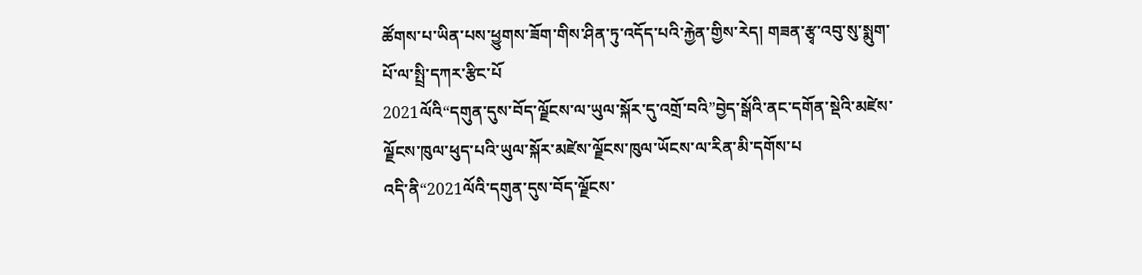ཚོགས་པ་ཡིན་པས་ཕྱུགས་ཟོག་གིས་ཤིན་ཏུ་འདོད་པའི་རྐྱེན་གྱིས་རེད། གཟན་རྩྭ་འབུ་སུ་སྨུག་པོ་ལ་སྤྲི་དཀར་རྩིང་པོ
2021ལོའི“དགུན་དུས་བོད་ལྗོངས་ལ་ཡུལ་སྐོར་དུ་འགྲོ་བའི”བྱེད་སྒོའི་ནང་དགོན་སྡེའི་མཛེས་ལྗོངས་ཁུལ་ཕུད་པའི་ཡུལ་སྐོར་མཛེས་ལྗོངས་ཁུལ་ཡོངས་ལ་རིན་མི་དགོས་པ
འདི་ནི“2021ལོའི་དགུན་དུས་བོད་ལྗོངས་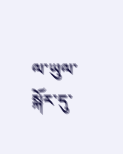ལ་ཡུལ་སྐོར་དུ་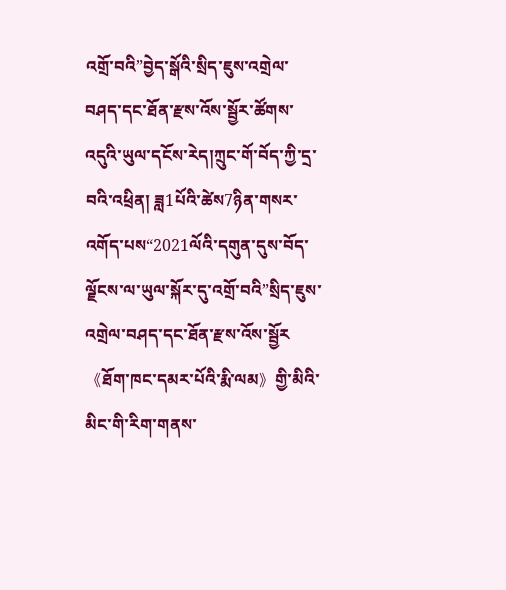འགྲོ་བའི”བྱེད་སྒོའི་སྲིད་ཇུས་འགྲེལ་བཤད་དང་ཐོན་རྫས་འོས་སྦྱོར་ཚོགས་འདུའི་ཡུལ་དངོས་རེད།ཀྲུང་གོ་བོད་ཀྱི་དྲ་བའི་འཕྲིན། ཟླ1པོའི་ཚེས7ཉིན་གསར་འགོད་པས“2021ལོའི་དགུན་དུས་བོད་ལྗོངས་ལ་ཡུལ་སྐོར་དུ་འགྲོ་བའི”སྲིད་ཇུས་འགྲེལ་བཤད་དང་ཐོན་རྫས་འོས་སྦྱོར
《ཐོག་ཁང་དམར་པོའི་རྨི་ལམ》གྱི་མིའི་མིང་གི་རིག་གནས་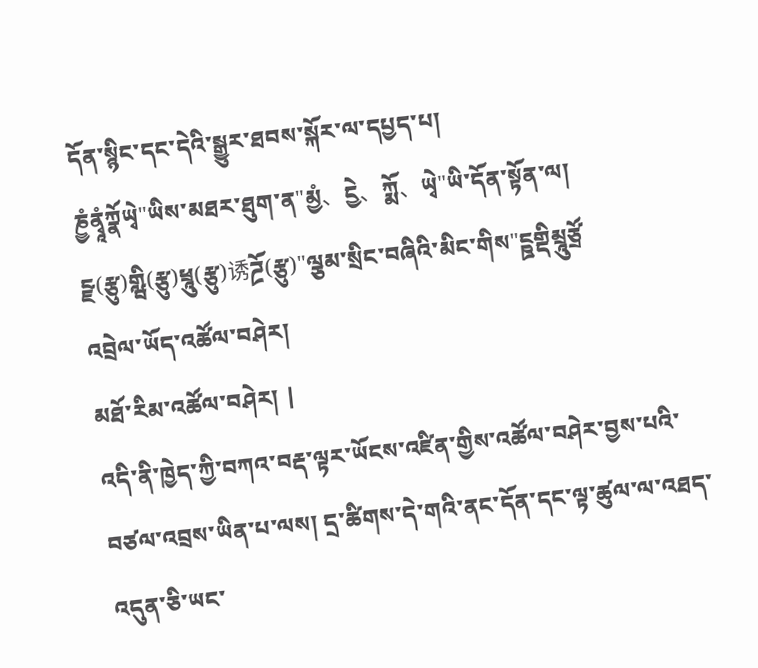དོན་སྙིང་དང་དེའི་སྒྱུར་ཐབས་སྐོར་ལ་དཔྱད་པ།
ཎྱཾནྭཱཾཀྣོཡྭེ"ཡིས་མཐར་ཐུག་ན"མྱཾ、ངྱེ、ཀྨོ、ཡྭེ"ཡི་དོན་སྟོན་ལ། ངྫ(རྩུ)གྺི(རྩུ)ཕྲཱུ(རྩུ)诱ཌྲོ(རྩུ)"ལྕམ་སྲིང་བཞིའི་མིང་གིས"ངྛགྡིམྲཱུཙྲོ
འབྲེལ་ཡོད་འཚོལ་བཤེར།
མཐོ་རིམ་འཚོལ་བཤེར། |
འདི་ནི་ཁྱེད་ཀྱི་བཀའ་བརྡ་ལྟར་ཡོངས་འཛིན་གྱིས་འཚོལ་བཤེར་བྱས་པའི་བཙལ་འབྲས་ཡིན་པ་ལས། དྲ་ཚིགས་དེ་གའི་ནང་དོན་དང་ལྟ་ཚུལ་ལ་འཐད་འདུན་ཅི་ཡང་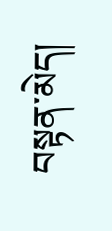བསྟན་མེད།